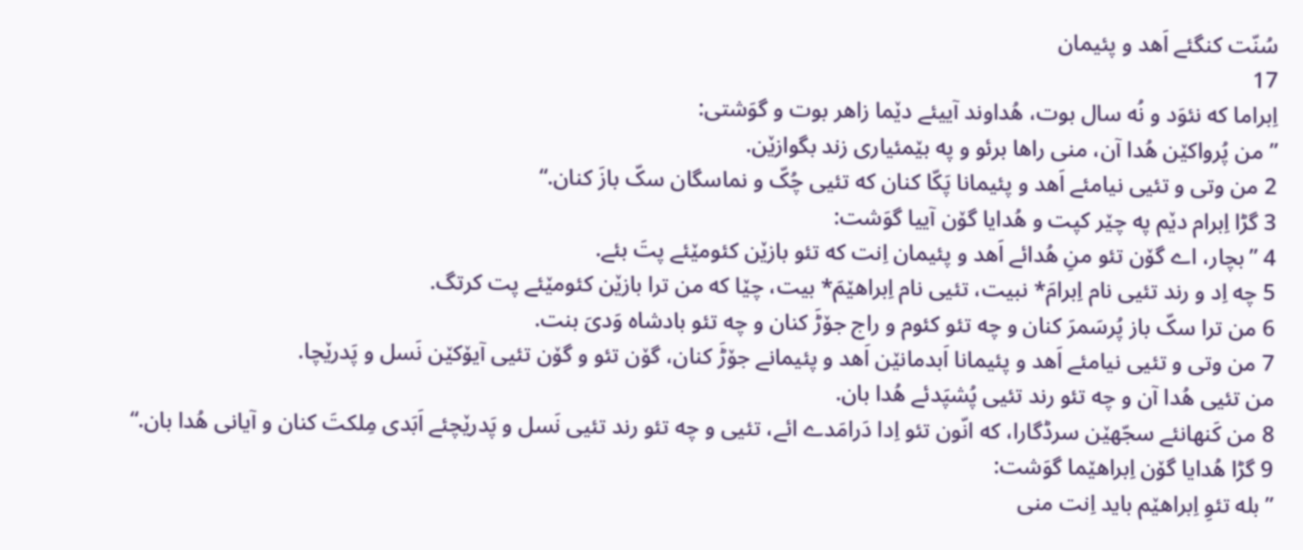سُنّت کنگئے اَهد و پئیمان
17
اِبراما که نئوَد و نُه سال بوت، هُداوند آییئے دێما زاهر بوت و گوَشتی:
”من پُرواکێن هُدا آن، منی راها برئو و په بێمئیاری زند بگوازێن.
2 من وتی و تئیی نیامئے اَهد و پئیمانا پَکّا کنان که تئیی چُکّ و نماسگان سکّ بازَ کنان.“
3 گڑا اِبرام دێم په چێر کپت و هُدایا گۆن آییا گوَشت:
4 ”بچار، اے گۆن تئو منِ هُدائے اَهد و پئیمان اِنت که تئو بازێن کئومێئے پتَ بئے.
5 چه اِد و رند تئیی نام اِبرامَ* نبیت، تئیی نام اِبراهێمَ* بیت، چێا که من ترا بازێن کئومێئے پت کرتگ.
6 من ترا سکّ باز پُرسَمرَ کنان و چه تئو کئوم و راج جۆڑَ کنان و چه تئو بادشاه وَدیَ بنت.
7 من وتی و تئیی نیامئے اَهد و پئیمانا اَبدمانێن اَهد و پئیمانے جۆڑَ کنان، گۆن تئو و گۆن تئیی آیۆکێن نَسل و پَدرێچا.
من تئیی هُدا آن و چه تئو رند تئیی پُشپَدئے هُدا بان.
8 من کَنهانئے سجّهێن سرڈگارا، که انّون تئو اِدا دَرامَدے ائے، تئیی و چه تئو رند تئیی نَسل و پَدرێچئے اَبَدی مِلکتَ کنان و آیانی هُدا بان.“
9 گڑا هُدایا گۆن اِبراهێما گوَشت:
”بله تئوِ اِبراهێم باید اِنت منی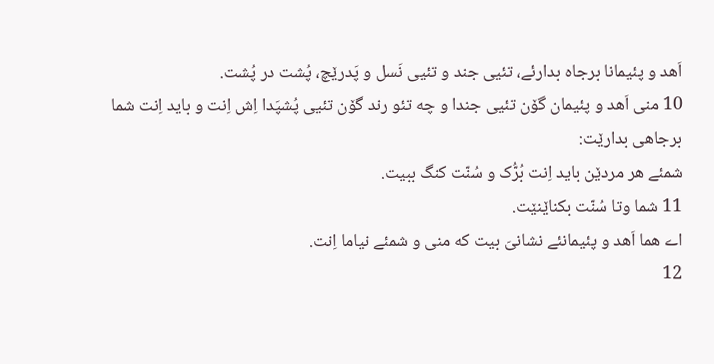اَهد و پئیمانا برجاه بدارئے، تئیی جند و تئیی نَسل و پَدرێچ، پُشت در پُشت.
10 منی اَهد و پئیمان گۆن تئیی جندا و چه تئو رند گۆن تئیی پُشپَدا اِش اِنت و باید اِنت شما برجاهی بدارێت:
شمئے هر مردێن باید اِنت بُرُّک و سُنّت کنگ ببیت.
11 شما وتا سُنّت بکناێنێت.
اے هما اَهد و پئیمانئے نشانیَ بیت که منی و شمئے نیاما اِنت.
12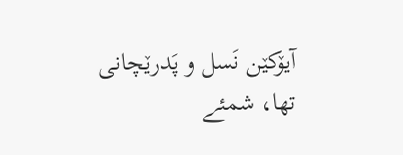آیۆکێن نَسل و پَدرێچانی تها، شمئے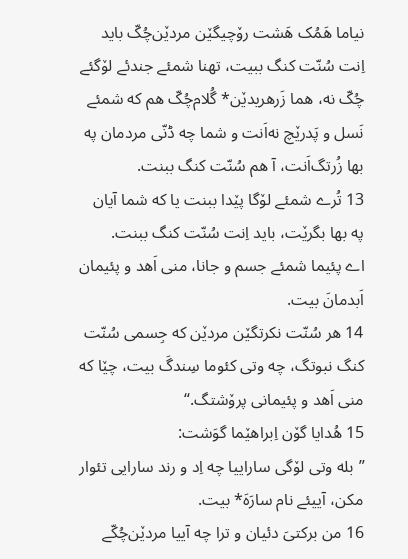نیاما هَمُک هَشت رۆچیگێن مردێن‌چُکّ باید اِنت سُنّت کنگ ببیت، تهنا شمئے جندئے لۆگئے چُکّ نه، هما زَرهریدێن* گُلام‌چُکّ هم که شمئے نَسل و پَدرێچ نه‌اَنت و شما چه ڈنّی مردمان په بها زُرتگ‌اَنت، آ هم سُنّت کنگ ببنت.
13 تُرے شمئے لۆگا پێدا ببنت یا که شما آیان په بها بگرێت، باید اِنت سُنّت کنگ ببنت.
اے پئیما شمئے جسم و جانا، منی اَهد و پئیمان اَبدمانَ بیت.
14 هر سُنّت نکرتگێن مردێن که جِسمی سُنّت کنگ نبوتگ، چه وتی کئوما سِندگَ بیت، چێا که منی اَهد و پئیمانی پرۆشتگ.“
15 هُدایا گۆن اِبراهێما گوَشت:
”بله وتی لۆگی ساراییا چه اِد و رند سارایی تئوار مکن، آییئے نام سارَهَ* بیت.
16 من برکتیَ دئیان و ترا چه آییا مردێن‌چُکّے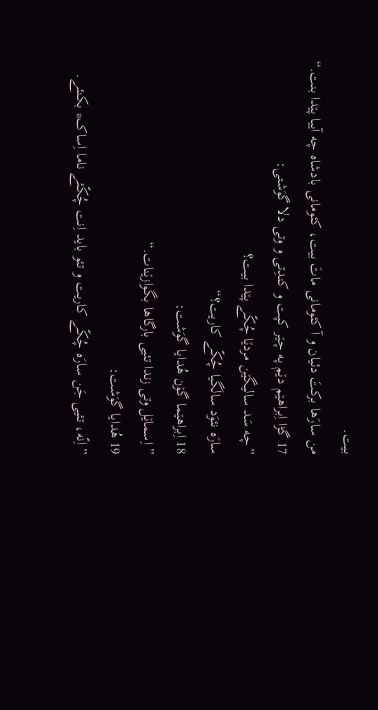بیت.
من سارَها برکتَ دئیان و آ کئومانی ماتَ بیت، کئومانی بادشاه چه آییا پێدا بنت.“
17 گڑا اِبراهێم دێم په چێر کپت و کندِتی و وتی دلا گوَشتی:
”چه سَد سالیگێن مردێا چُکّے پێدا بیت؟
سارَه نئوَد سالَگیا چُکّے کاریت؟“
18 اِبراهێما گۆن هُدایا گوَشت:
”اِسماێل وتی زندا تئیی بارگاها بگوازێنات.“
19 هُدایا گوَشت:
”اِنّه، تئیی جَن سارَه چُکّے کاریت و تئو باید اِنت چُکّئے ناما اِساک* بکنئے.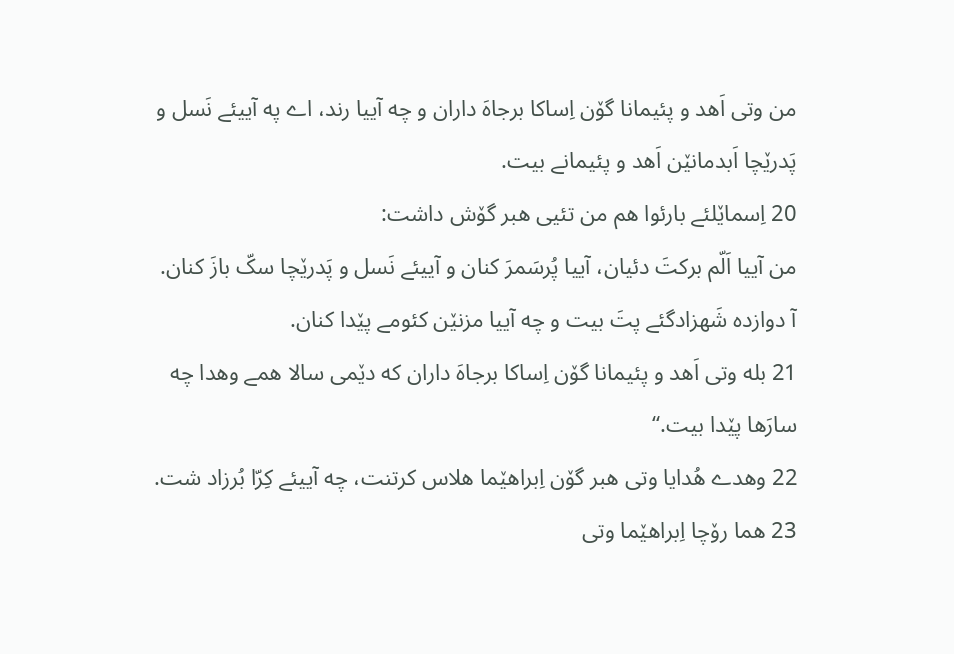من وتی اَهد و پئیمانا گۆن اِساکا برجاهَ داران و چه آییا رند، اے په آییئے نَسل و پَدرێچا اَبدمانێن اَهد و پئیمانے بیت.
20 اِسماێلئے بارئوا هم من تئیی هبر گۆش داشت:
من آییا اَلّم برکتَ دئیان، آییا پُرسَمرَ کنان و آییئے نَسل و پَدرێچا سکّ بازَ کنان.
آ دوازده شَهزادگئے پتَ بیت و چه آییا مزنێن کئومے پێدا کنان.
21 بله وتی اَهد و پئیمانا گۆن اِساکا برجاهَ داران که دێمی سالا همے وهدا چه سارَها پێدا بیت.“
22 وهدے هُدایا وتی هبر گۆن اِبراهێما هلاس کرتنت، چه آییئے کِرّا بُرزاد شت.
23 هما رۆچا اِبراهێما وتی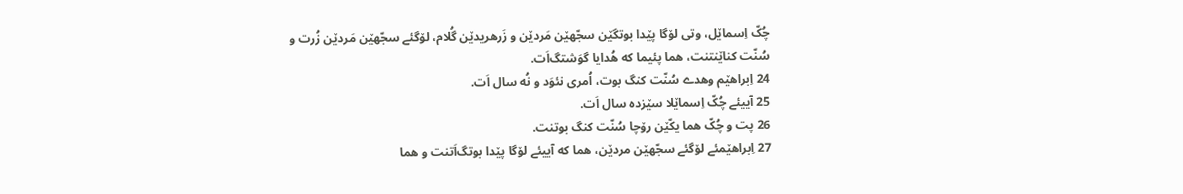چُکّ اِسماێل، وتی لۆگا پێدا بوتگێن سجّهێن مَردێن و زَرهریدێن گُلام، لۆگئے سجّهێن مَردێن زُرت و سُنّت کناێنتنت، هما پئیما که هُدایا گوَشتگ‌اَت.
24 اِبراهێم وهدے سُنّت کنگ بوت، اُمری نئوَد و نُه سال اَت.
25 آییئے چُکّ اِسماێلا سێزده سال اَت.
26 پت و چُکّ هما یکّێن رۆچا سُنّت کنگ بوتنت.
27 اِبراهێمئے لۆگئے سجّهێن مردێن، هما که آییئے لۆگا پێدا بوتگ‌اَتنت و هما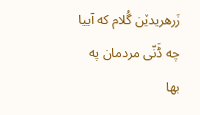زَرهریدێن گُلام که آییا چه ڈَنّی مردمان په بها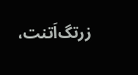زرتگ‌اَتنت،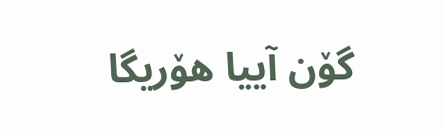گۆن آییا هۆریگا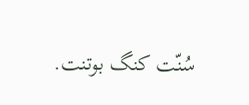سُنّت کنگ بوتنت.